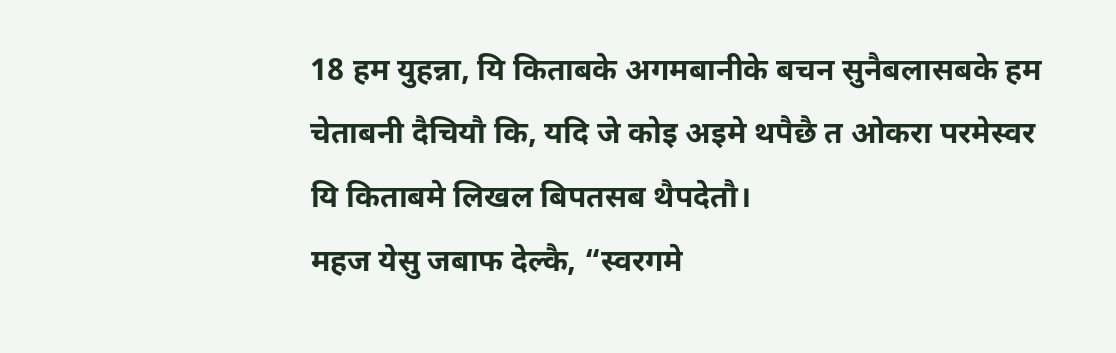18 हम युहन्ना, यि किताबके अगमबानीके बचन सुनैबलासबके हम चेताबनी दैचियौ कि, यदि जे कोइ अइमे थपैछै त ओकरा परमेस्वर यि किताबमे लिखल बिपतसब थैपदेतौ।
महज येसु जबाफ देल्कै, “स्वरगमे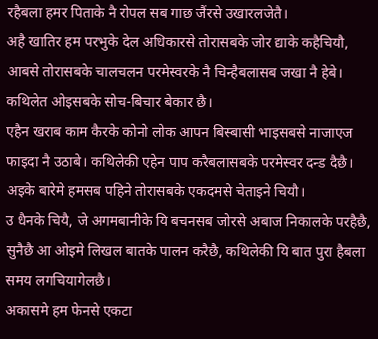रहैबला हमर पिताके नै रोपल सब गाछ जैंरसे उखारलजेतै।
अहै खातिर हम परभुके देल अधिकारसे तोरासबके जोर द्याके कहैचियौ, आबसे तोरासबके चालचलन परमेस्वरके नै चिन्हैबलासब जखा नै हेबे। कथिलेत ओइसबके सोच-बिचार बेकार छै।
एहैन खराब काम कैरके कोनो लोक आपन बिस्बासी भाइसबसे नाजाएज फाइदा नै उठाबे। कथिलेकी एहेन पाप करैबलासबके परमेस्वर दन्ड दैछै। अइके बारेमे हमसब पहिने तोरासबके एकदमसे चेताइने चियौ।
उ धैनके चियै, जे अगमबानीके यि बचनसब जोरसे अबाज निकालके परहैछै, सुनैछै आ ओइमे लिखल बातके पालन करैछै, कथिलेकी यि बात पुरा हैबला समय लगचियागेलछै।
अकासमे हम फेनसे एकटा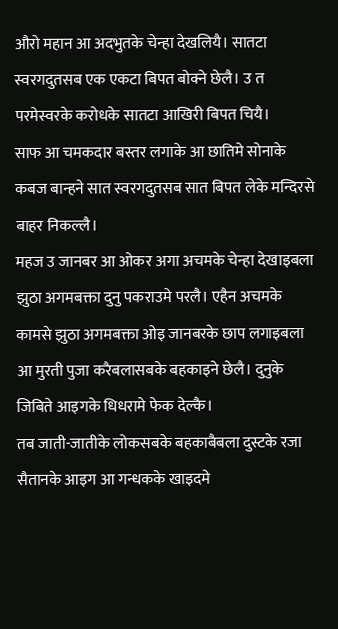औरो महान आ अदभुतके चेन्हा देखलियै। सातटा स्वरगदुतसब एक एकटा बिपत बोक्ने छेलै। उ त परमेस्वरके करोधके सातटा आखिरी बिपत चियै।
साफ आ चमकदार बस्तर लगाके आ छातिमे सोनाके कबज बान्हने सात स्वरगदुतसब सात बिपत लेके मन्दिरसे बाहर निकल्लै।
महज उ जानबर आ ओकर अगा अचमके चेन्हा देखाइबला झुठा अगमबक्ता दुनु पकराउमे परलै। एहैन अचमके कामसे झुठा अगमबक्ता ओइ जानबरके छाप लगाइबला आ मुरती पुजा करैबलासबके बहकाइने छेलै। दुनुके जिबिते आइगके धिधरामे फेक देल्कै।
तब जाती-जातीके लोकसबके बहकाबैबला दुस्टके रजा सैतानके आइग आ गन्धकके खाइदमे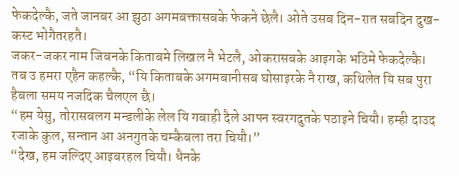फेकदेल्कै, जते जानबर आ झुठा अगमबक्तासबके फेकने छेलै। ओते उसब दिन-रात सबदिन दुख-कस्ट भोगैतरहतै।
जकर-जकर नाम जिबनके किताबमे लिखल नै भेटलै, ओकरासबके आइगके भठिमे फेकदेल्कै।
तब उ हमरा एहैन कहल्कै, “यि किताबके अगमबानीसब घोसाइरके नै राख, कथिलेत यि सब पुरा हैबला समय नजदिक चैलएल छै।
“हम येसु, तोरासबलग मन्डलीके लेल यि गबाही दैले आपन स्वरगदुतके पठाइने चियौ। हम्ही दाउद रजाके कुल, सन्तान आ अनगुतके चम्कैबला तरा चियौ।”
“देख, हम जल्दिए आइबरहल चियौ। धैनके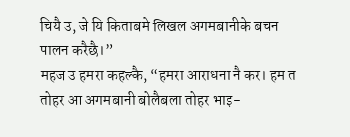चियै उ, जे यि किताबमे लिखल अगमबानीके बचन पालन करैछै।”
महज उ हमरा कहल्कै, “हमरा आराधना नै कर। हम त तोहर आ अगमबानी बोलैबला तोहर भाइ-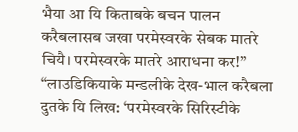भैया आ यि किताबके बचन पालन करैबलासब जखा परमेस्वरके सेबक मातरे चियै। परमेस्वरके मातरे आराधना कर!”
“लाउडिकियाके मन्डलीके देख-भाल करैबला दुतके यि लिख: ‘परमेस्वरके सिरिस्टीके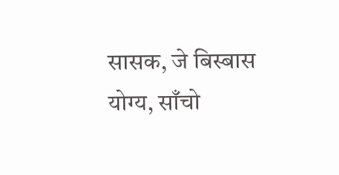सासक, जे बिस्बास योग्य, साँचो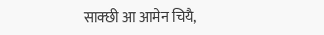साक्छी आ आमेन चियै,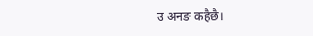उ अनङ कहैछै।